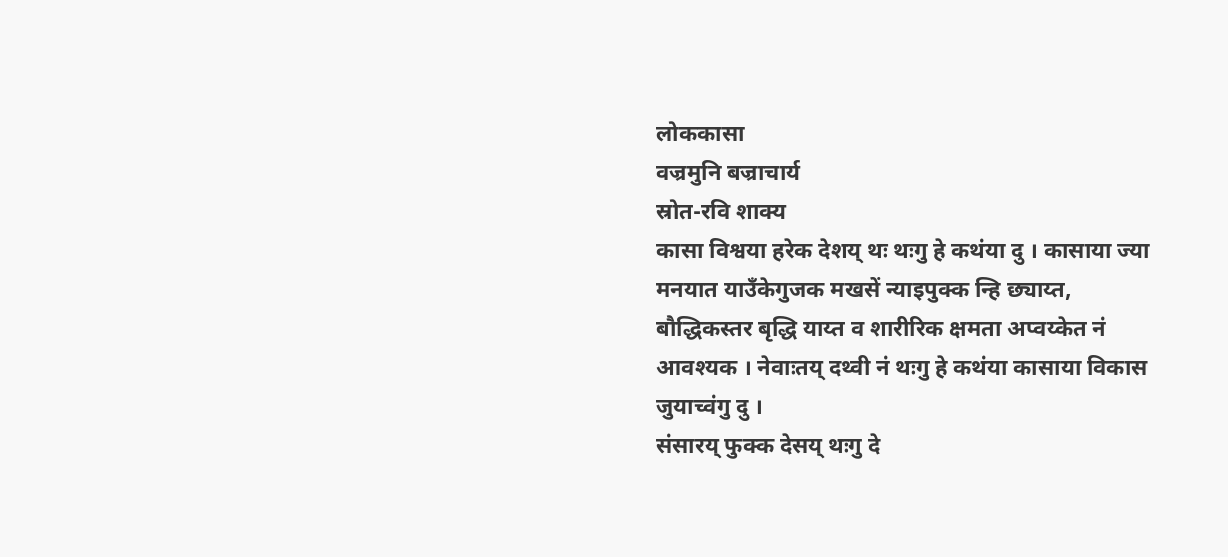लोककासा
वज्रमुनि बज्राचार्य
स्रोत-रवि शाक्य
कासा विश्वया हरेक देशय् थः थःगु हे कथंया दु । कासाया ज्या मनयात याउँकेगुजक मखसें न्याइपुक्क न्हि छ्याय्त, बौद्धिकस्तर बृद्धि याय्त व शारीरिक क्षमता अप्वय्केत नं आवश्यक । नेवाःतय् दथ्वी नं थःगु हे कथंया कासाया विकास जुयाच्वंगु दु ।
संसारय् फुक्क देसय् थःगु दे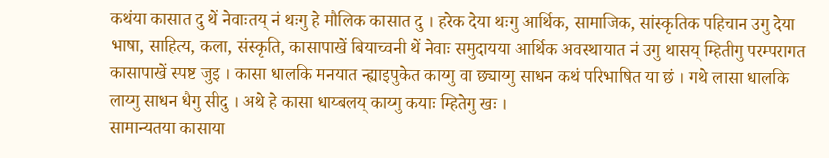कथंया कासात दु थें नेवाःतय् नं थःगु हे मौलिक कासात दु । हरेक देया थःगु आर्थिक, सामाजिक, सांस्कृतिक पहिचान उगु देया भाषा, साहित्य, कला, संस्कृति, कासापाखें बियाच्वनी थें नेवाः समुदायया आर्थिक अवस्थायात नं उगु थासय् म्हितीगु परम्परागत कासापाखें स्पष्ट जुइ । कासा धालकि मनयात न्ह्याइपुकेत काय्गु वा छ्याय्गु साधन कथं परिभाषित या छं । गथे लासा धालकि लाय्गु साधन धैगु सीदु । अथे हे कासा धाय्बलय् काय्गु कयाः म्हितेगु खः ।
सामान्यतया कासाया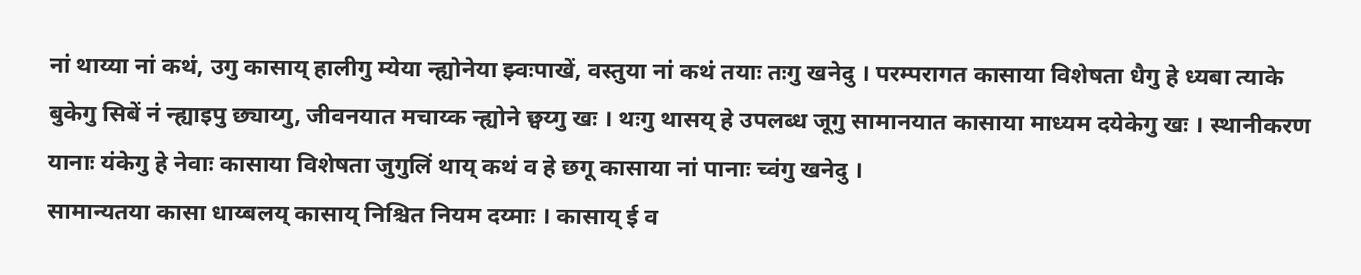नां थाय्या नां कथं, उगु कासाय् हालीगु म्येया न्ह्योनेया झ्वःपाखें, वस्तुया नां कथं तयाः तःगु खनेदु । परम्परागत कासाया विशेषता धैगु हे ध्यबा त्याके बुकेगु सिबें नं न्ह्याइपु छ्याय्गु, जीवनयात मचाय्क न्ह्योने छ्वय्गु खः । थःगु थासय् हे उपलब्ध जूगु सामानयात कासाया माध्यम दयेकेगु खः । स्थानीकरण यानाः यंकेगु हे नेवाः कासाया विशेषता जुगुलिं थाय् कथं व हे छगू कासाया नां पानाः च्वंगु खनेदु ।
सामान्यतया कासा धाय्बलय् कासाय् निश्चित नियम दय्माः । कासाय् ई व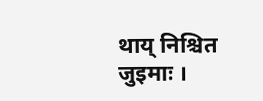थाय् निश्चित जुइमाः ।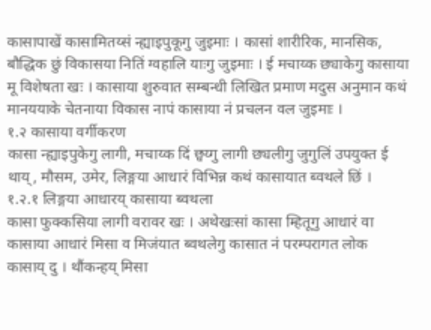कासापाखें कासामितय्सं न्ह्याइपुकूगु जुइमाः । कासां शारीरिक, मानसिक, बौद्धिक छुं विकासया नितिं ग्वहालि याःगु जुइमाः । ई मचाय्क छ्याकेगु कासाया मू विशेषता खः । कासाया शुरुवात सम्बन्धी लिखित प्रमाण मदुस अनुमान कथं मानययाके चेतनाया विकास नापं कासाया नं प्रचलन वल जुइमाः ।
१.२ कासाया वर्गीकरण
कासा न्ह्याइपुकेगु लागी, मचाय्क दिं छ्वय्गु लागी छ्यलीगु जुगुलिं उपयुक्त ई थाय्, मौसम, उमेर, लिङ्गया आधारं विभिन्न कथं कासायात ब्वथले छिं ।
१.२.१ लिङ्गया आधारय् कासाया ब्वथला
कासा फुक्कसिया लागी वरावर खः । अथेखःसां कासा म्हितूगु आधारं वा कासाया आधारं मिसा व मिजंयात ब्वथलेगु कासात नं परम्परागत लोक कासाय् दु । थौंकन्हय् मिसा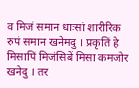व मिजं समान धाःसां शारीरिक रुपं समान खनेमदु । प्रकृतिं हे मिसापिं मिजंसिबें मिसा कमजोर खनेदु । तर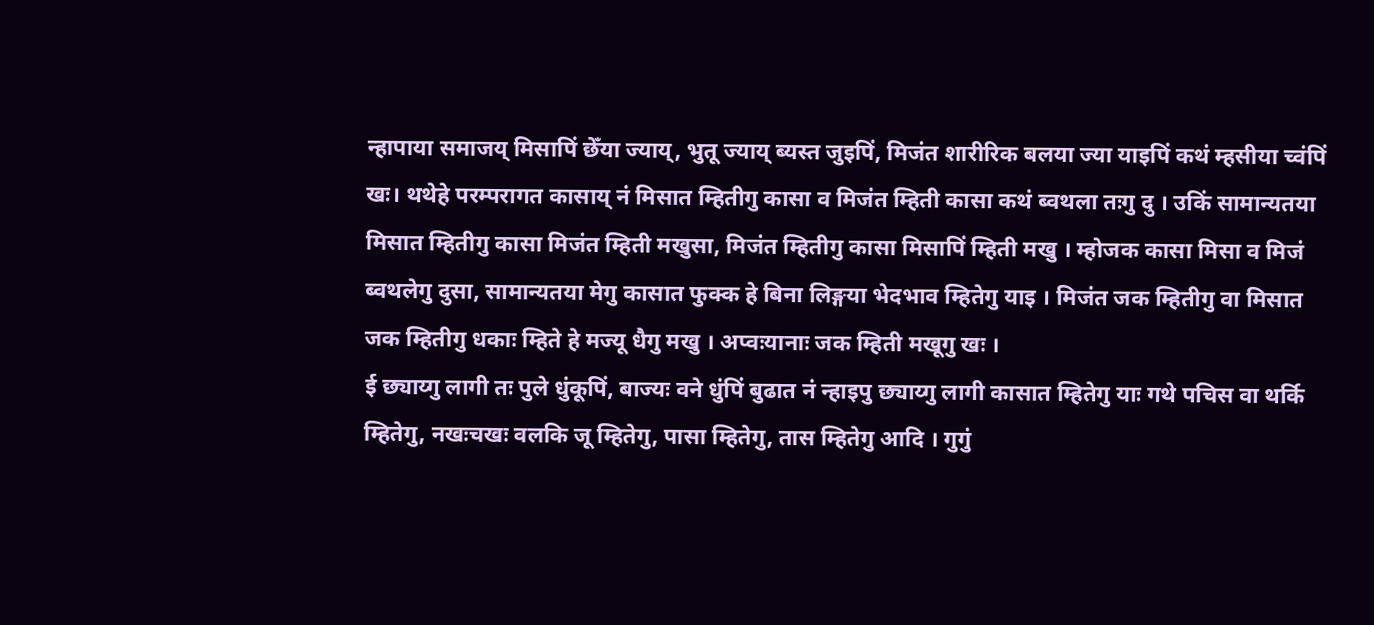न्हापाया समाजय् मिसापिं छेँया ज्याय्, भुतू ज्याय् ब्यस्त जुइपिं, मिजंत शारीरिक बलया ज्या याइपिं कथं म्हसीया च्वंपिं खः। थथेहे परम्परागत कासाय् नं मिसात म्हितीगु कासा व मिजंत म्हिती कासा कथं ब्वथला तःगु दु । उकिं सामान्यतया मिसात म्हितीगु कासा मिजंत म्हिती मखुसा, मिजंत म्हितीगु कासा मिसापिं म्हिती मखु । म्होजक कासा मिसा व मिजं ब्वथलेगु दुसा, सामान्यतया मेगु कासात फुक्क हे बिना लिङ्गया भेदभाव म्हितेगु याइ । मिजंत जक म्हितीगु वा मिसात जक म्हितीगु धकाः म्हिते हे मज्यू धैगु मखु । अप्वःयानाः जक म्हिती मखूगु खः ।
ई छ्याय्गु लागी तः पुले धुंकूपिं, बाज्यः वने धुंपिं बुढात नं न्हाइपु छ्याय्गु लागी कासात म्हितेगु याः गथे पचिस वा थर्कि म्हितेगु, नखःचखः वलकि जू म्हितेगु, पासा म्हितेगु, तास म्हितेगु आदि । गुगुं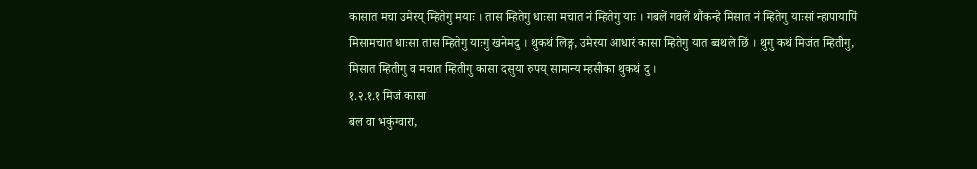कासात मचा उमेरय् म्हितेगु मयाः । तास म्हितेगु धाःसा मचात नं म्हितेगु याः । गबलें गवलें थौंकन्हे मिसात नं म्हितेगु याःसां न्हापायापिं मिसामचात धाःसा तास म्हितेगु याःगु खनेमदु । थुकथं लिङ्ग, उमेरया आधारं कासा म्हितेगु यात ब्वथले छिं । थुगु कथं मिजंत म्हितीगु, मिसात म्हितीगु व मचात म्हितीगु कासा दसुया रुपय् सामान्य म्हसीका थुकथं दु ।
१.२.१.१ मिजं कासा
बल वा भकुंग्वारा,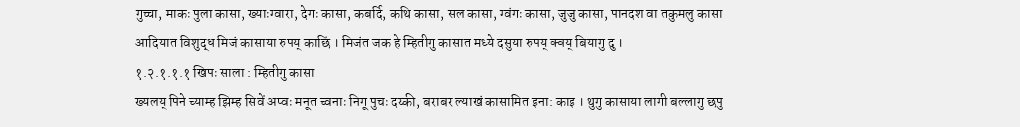गुच्चा, माकः पुला कासा, ख्याःग्वारा, देगः कासा, कबर्दि, कथि कासा, सल कासा, ग्वंगः कासा, जुजु कासा, पानदश वा तकुमलु कासा आदियात विशुद्ध मिजं कासाया रुपय् काछिं । मिजंत जक हे म्हितीगु कासात मध्ये दसुया रुपय् क्वय् बियागु दु ।
१.२.१.१.१ खिपः साला : म्हितीगु कासा
ख्यलय् पिने च्याम्ह झिम्ह सिवें अप्वः मनूत च्वनाः निगू पुचः दय्की, बराबर ल्याखं कासामित इना: काइ । थुगु कासाया लागी बल्लागु छपु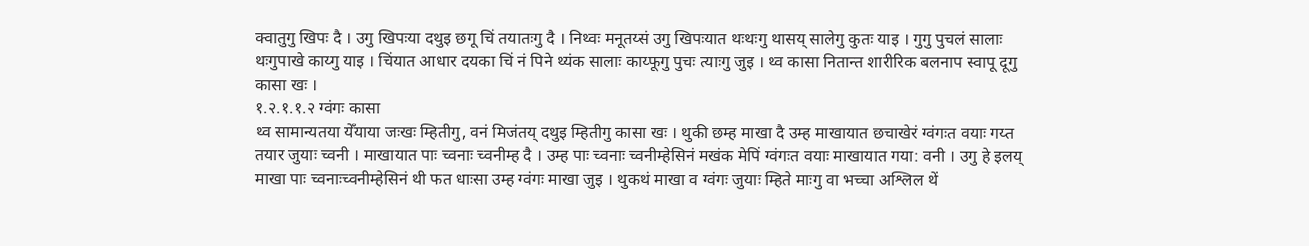क्वातुगु खिपः दै । उगु खिपःया दथुइ छगू चिं तयातःगु दै । निथ्वः मनूतय्सं उगु खिपःयात थःथःगु थासय् सालेगु कुतः याइ । गुगु पुचलं सालाः थःगुपाखे काय्गु याइ । चिंयात आधार दयका चिं नं पिने थ्यंक सालाः काय्फूगु पुचः त्याःगु जुइ । थ्व कासा नितान्त शारीरिक बलनाप स्वापू दूगु कासा खः ।
१.२.१.१.२ ग्वंगः कासा
थ्व सामान्यतया येँयाया जःखः म्हितीगु, वनं मिजंतय् दथुइ म्हितीगु कासा खः । थुकी छम्ह माखा दै उम्ह माखायात छचाखेरं ग्वंगःत वयाः गय्त तयार जुयाः च्वनी । माखायात पाः च्वनाः च्वनीम्ह दै । उम्ह पाः च्वनाः च्वनीम्हेसिनं मखंक मेपिं ग्वंगःत वयाः माखायात गया: वनी । उगु हे इलय् माखा पाः च्वनाःच्वनीम्हेसिनं थी फत धाःसा उम्ह ग्वंगः माखा जुइ । थुकथं माखा व ग्वंगः जुयाः म्हिते माःगु वा भच्चा अश्लिल थें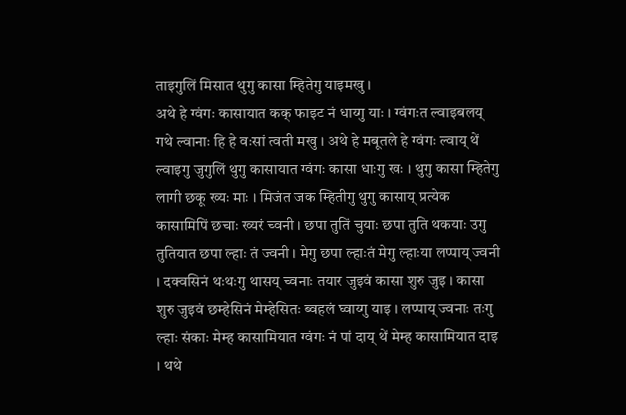ताइगुलिं मिसात थुगु कासा म्हितेगु याइमखु ।
अथे हे ग्वंगः कासायात कक् फाइट नं धाय्गु याः । ग्वंगःत ल्वाइबलय् गथे ल्वानाः हि हे वःसां त्वती मखु । अथे हे मबूतले हे ग्वंगः ल्वाय् थें ल्वाइगु जुगुलिं थुगु कासायात ग्वंगः कासा धाःगु खः । थुगु कासा म्हितेगु लागी छकू ख्यः माः । मिजंत जक म्हितीगु थुगु कासाय् प्रत्येक कासामिपिं छचाः ख्यरं च्वनी । छपा तुतिं चुयाः छपा तुति थकयाः उगु तुतियात छपा ल्हाः तं ज्वनी । मेगु छपा ल्हाःतं मेगु ल्हाःया लप्पाय् ज्वनी । दक्वसिनं थःथःगु थासय् च्वनाः तयार जुइवं कासा शुरु जुइ । कासा शुरु जुइवं छम्हेसिनं मेम्हेसितः ब्वहलं घ्वाय्गु याइ । लप्पाय् ज्वनाः तःगु ल्हाः संकाः मेम्ह कासामियात ग्वंगः नं पां दाय् थें मेम्ह कासामियात दाइ । थथे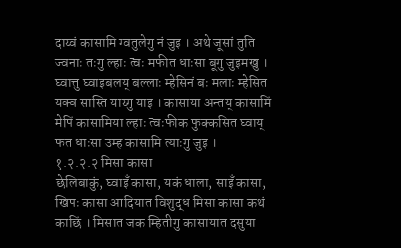दाय्वं कासामि ग्वतुलेगु नं जुइ । अथे जूसां तुति ज्वनाः तःगु ल्हाः त्वः मफीत धाःसा बूगु जुइमखु । घ्वात्तु घ्वाइबलय् बल्लाः म्हेसिनं बः मलाः म्हेसित यक्व सास्ति याय्गु याइ । कासाया अन्तय् कासामिं मेपिं कासामिया ल्हाः त्वःफीक फुक्कसित घ्वाय् फत धाःसा उम्ह कासामि त्याःगु जुइ ।
१.२.२.२ मिसा कासा
छेलिबाकुं, घ्वाइँ कासा, यकं धाला, साइँ कासा, खिपः कासा आदियात विशुद्ध मिसा कासा कथं काछिं । मिसात जक म्हितीगु कासायात दसुया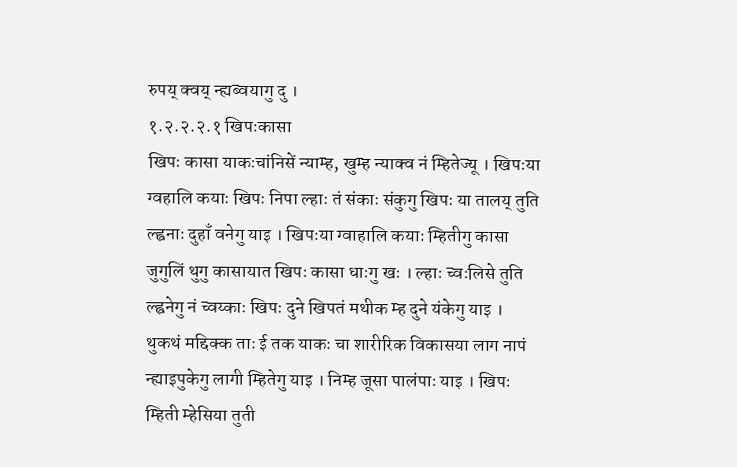रुपय् क्वय् न्ह्यब्वयागु दु ।
१.२.२.२.१ खिपःकासा
खिपः कासा याकःचांनिसें न्याम्ह, खुम्ह न्याक्व नं म्हितेज्यू । खिपःया ग्वहालि कयाः खिपः निपा ल्हाः तं संकाः संकुगु खिपः या तालय् तुति ल्ह्वनाः दुहाँ वनेगु याइ । खिपःया ग्वाहालि कयाः म्हितीगु कासा जुगुलिं थुगु कासायात खिपः कासा धाःगु खः । ल्हाः च्वःलिसे तुति ल्ह्वनेगु नं च्वय्काः खिपः दुने खिपतं मथीक म्ह दुने यंकेगु याइ । थुकथं मद्दिक्क ताः ई तक याकः चा शारीरिक विकासया लाग नापं न्ह्याइपुकेगु लागी म्हितेगु याइ । निम्ह जूसा पालंपाः याइ । खिपः म्हिती म्हेसिया तुती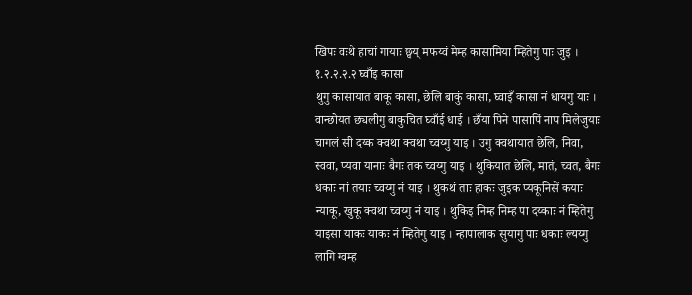खिपः वःथे हाचां गायाः छ्वय् मफय्वं मेम्ह कासामिया म्हितेगु पाः जुइ ।
१.२.२.२.२ घ्वाँइ कासा
थुगु कासायात बाकू कासा, छेलि बाकुं कासा, घ्वाइँ कासा नं धायगु याः । वान्छोयत छ्यलीगु बाकुचित घ्वाँई धाई । छँया पिने पासापिं नाप मिलेजुयाः चागलं सी दय्क क्वथा क्वथा च्वय्गु याइ । उगु क्वथायात छेलि, निवा, स्ववा, प्यवा यानाः बैगः तक च्वय्गु याइ । थुकियात छेलि, मातं, च्वत, बैगः धकाः नां तयाः च्वय्गु नं याइ । थुकथं ताः हाकः जुइक प्यकूनिसें कयाः न्याकू, खुकू क्वथा च्वय्गु नं याइ । थुकिइ निम्ह निम्ह पा दय्काः नं म्हितेगु याइसा याकः याकः नं म्हितेगु याइ । न्हापालाक सुयागु पाः धकाः ल्यय्गु लागि ग्वम्ह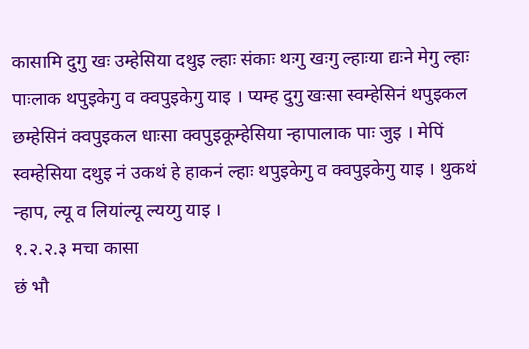कासामि दुगु खः उम्हेसिया दथुइ ल्हाः संकाः थःगु खःगु ल्हाःया द्यःने मेगु ल्हाः पाःलाक थपुइकेगु व क्वपुइकेगु याइ । प्यम्ह दुगु खःसा स्वम्हेसिनं थपुइकल छम्हेसिनं क्वपुइकल धाःसा क्वपुइकूम्हेसिया न्हापालाक पाः जुइ । मेपिं स्वम्हेसिया दथुइ नं उकथं हे हाकनं ल्हाः थपुइकेगु व क्वपुइकेगु याइ । थुकथं न्हाप, ल्यू व लियांल्यू ल्यय्गु याइ ।
१.२.२.३ मचा कासा
छं भौ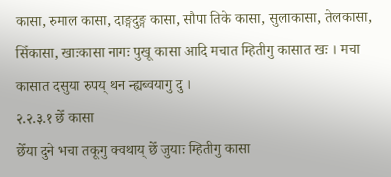कासा, रुमाल कासा, दाङ्गदुङ्ग कासा, सौपा तिके कासा, सुलाकासा, तेलकासा, सिँकासा, खाःकासा नागः पुखू कासा आदि मचात म्हितीगु कासात खः । मचा कासात दसुया रुपय् थन न्ह्यब्वयागु दु ।
२.२.३.१ छेँ कासा
छेँया दुने भचा तकूगु क्वथाय् छेँ जुयाः म्हितीगु कासा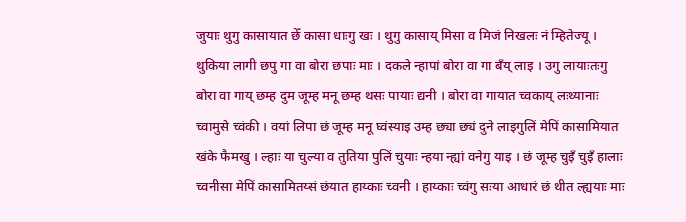जुयाः थुगु कासायात छेँ कासा धाःगु खः । थुगु कासाय् मिसा व मिजं निखलः नं म्हितेज्यू । थुकिया लागी छपु गा वा बोरा छपाः माः । दकले न्हापां बोरा वा गा बँय् लाइ । उगु लायाःतःगु बोरा वा गाय् छम्ह दुम जूम्ह मनू छम्ह थसः पायाः द्यनी । बोरा वा गायात च्वकाय् लःथ्यानाः च्वामुसे च्वंकी । वयां लिपा छं जूम्ह मनू घ्वंस्याइ उम्ह छ्या छ्यं दुने लाइगुलिं मेपिं कासामियात खंके फैमखु । ल्हाः या चुल्या व तुतिया पुलिं चुयाः न्हया न्ह्यां वनेगु याइ । छं जूम्ह चुइँ चुइँ हालाः च्वनीसा मेपिं कासामितय्सं छंयात हाय्काः च्वनी । हाय्काः च्वंगु सःया आधारं छं थीत ल्ह्ययाः माः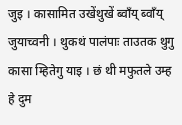जुइ । कासामित उखेंथुखें ब्वाँय् ब्वाँय् जुयाच्वनी । थुकथं पालंपाः ताउतक थुगु कासा म्हितेगु याइ । छं थी मफुतले उम्ह हे दुम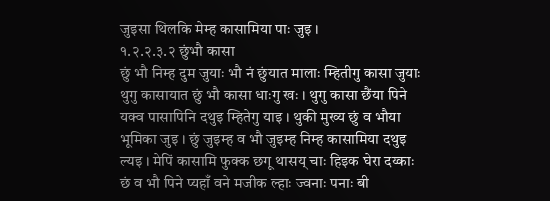जुइसा थिलकि मेम्ह कासामिया पाः जुइ ।
१.२.२.३.२ छुंभौ कासा
छुं भौ निम्ह दुम जुयाः भौ नं छुंयात मालाः म्हितीगु कासा जुयाः थुगु कासायात छुं भौ कासा धाःगु खः । थुगु कासा छैंया पिने यक्व पासापिनि दथुइ म्हितेगु याइ । थुकी मुख्य छुं व भौया भूमिका जुइ । छुं जुइम्ह व भौ जुइम्ह निम्ह कासामिया दथुइ ल्यइ । मेपिं कासामि फुक्क छगू थासय् चाः हिइक घेरा दय्काः छं व भौ पिने प्यहाँ वने मजीक ल्हाः ज्वनाः पनाः बी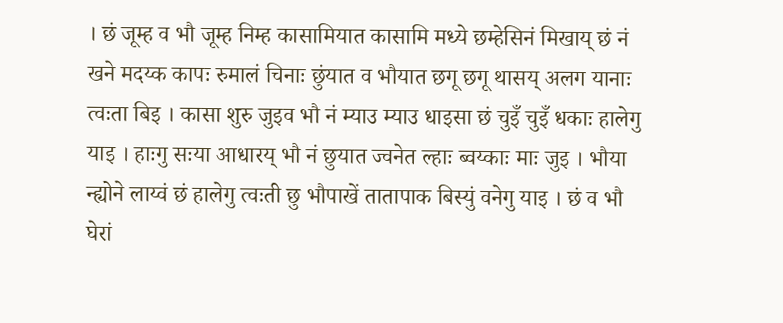। छं जूम्ह व भौ जूम्ह निम्ह कासामियात कासामि मध्ये छम्हेसिनं मिखाय् छं नं खने मदय्क कापः रुमालं चिनाः छुंयात व भौयात छगू छगू थासय् अलग यानाः त्वःता बिइ । कासा शुरु जुइव भौ नं म्याउ म्याउ धाइसा छं चुइँ चुइँ धकाः हालेगु याइ । हाःगु सःया आधारय् भौ नं छुयात ज्वनेत ल्हाः ब्वय्काः माः जुइ । भौया न्ह्योने लाय्वं छं हालेगु त्वःती छु भौपाखें तातापाक बिस्युं वनेगु याइ । छं व भौ घेरां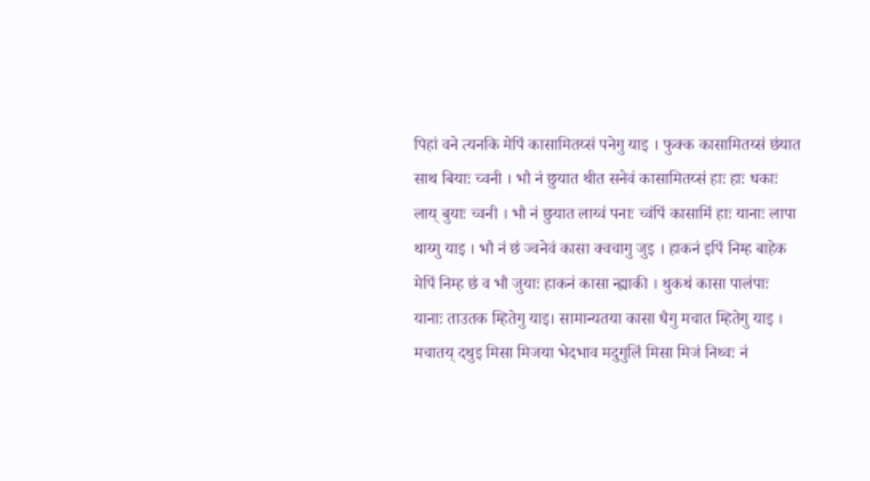पिहां वने त्यनकि मेपिं कासामितय्सं पनेगु याइ । फुक्क कासामितय्सं छंयात साथ बियाः च्वनी । भौ नं छुयात थीत सनेवं कासामितय्सं हाः हाः धकाः लाय् बुयाः च्वनी । भौ नं छुयात लाय्वं पनाः च्वंपिं कासामिं हाः यानाः लापा थाय्गु याइ । भौ नं छं ज्वनेवं कासा क्वचागु जुइ । हाकनं इपिं निम्ह बाहेक मेपिं निम्ह छं व भौ जुयाः हाकनं कासा न्ह्याकी । थुकथं कासा पालंपाः यानाः ताउतक म्हितेगु याइ। सामान्यतया कासा धैगु मचात म्हितेगु याइ । मचातय् दथुइ मिसा मिजया भेदभाव मदुगुलिं मिसा मिजं निथ्वः नं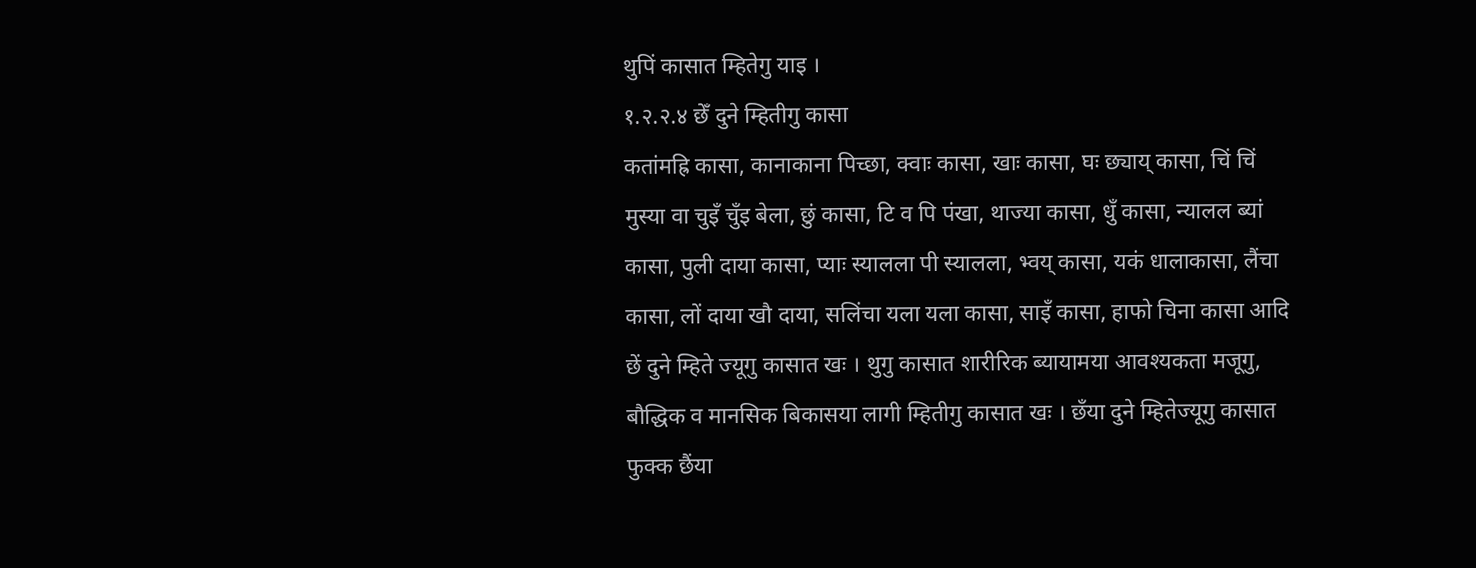थुपिं कासात म्हितेगु याइ ।
१.२.२.४ छेँ दुने म्हितीगु कासा
कतांमह्रि कासा, कानाकाना पिच्छा, क्वाः कासा, खाः कासा, घः छ्याय् कासा, चिं चिं मुस्या वा चुइँ चुँइ बेला, छुं कासा, टि व पि पंखा, थाज्या कासा, धुँ कासा, न्यालल ब्यां कासा, पुली दाया कासा, प्याः स्यालला पी स्यालला, भ्वय् कासा, यकं धालाकासा, लैंचा कासा, लों दाया खौ दाया, सलिंचा यला यला कासा, साइँ कासा, हाफो चिना कासा आदि छें दुने म्हिते ज्यूगु कासात खः । थुगु कासात शारीरिक ब्यायामया आवश्यकता मजूगु, बौद्धिक व मानसिक बिकासया लागी म्हितीगु कासात खः । छँया दुने म्हितेज्यूगु कासात फुक्क छैंया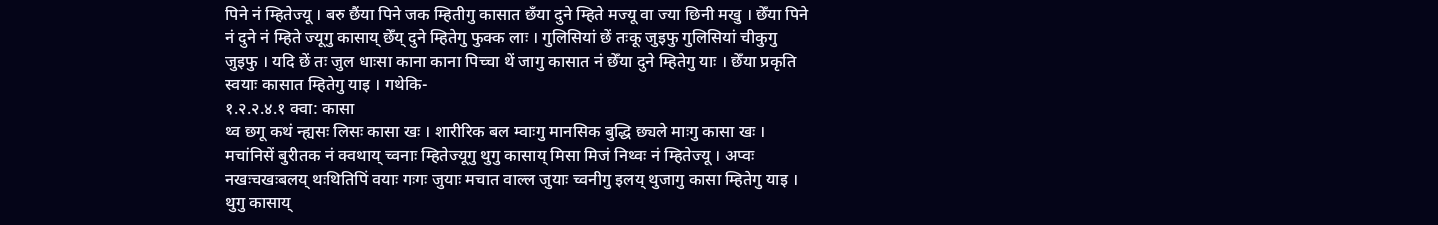पिने नं म्हितेज्यू । बरु छैंया पिने जक म्हितीगु कासात छँया दुने म्हिते मज्यू वा ज्या छिनी मखु । छेँया पिने नं दुने नं म्हिते ज्यूगु कासाय् छेँय् दुने म्हितेगु फुक्क लाः । गुलिसियां छें तःकू जुइफु गुलिसियां चीकुगु जुइफु । यदि छें तः जुल धाःसा काना काना पिच्चा थें जागु कासात नं छेँया दुने म्हितेगु याः । छेँया प्रकृति स्वयाः कासात म्हितेगु याइ । गथेकि-
१.२.२.४.१ क्वा: कासा
थ्व छगू कथं न्ह्यसः लिसः कासा खः । शारीरिक बल म्वाःगु मानसिक बुद्धि छ्यले माःगु कासा खः । मचांनिसें बुरीतक नं क्वथाय् च्वनाः म्हितेज्यूगु थुगु कासाय् मिसा मिजं निथ्वः नं म्हितेज्यू । अप्वः नखःचखःबलय् थःथितिपिं वयाः गःगः जुयाः मचात वाल्ल जुयाः च्वनीगु इलय् थुजागु कासा म्हितेगु याइ ।
थुगु कासाय्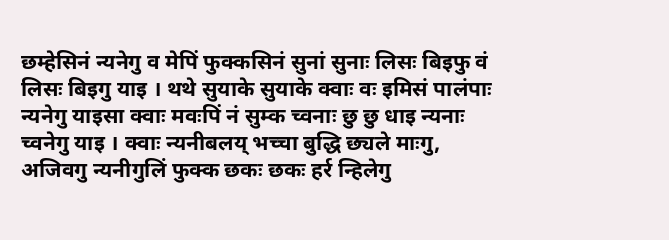छम्हेसिनं न्यनेगु व मेपिं फुक्कसिनं सुनां सुनाः लिसः बिइफु वं लिसः बिइगु याइ । थथे सुयाके सुयाके क्वाः वः इमिसं पालंपाः न्यनेगु याइसा क्वाः मवःपिं नं सुम्क च्वनाः छु छु धाइ न्यनाः च्वनेगु याइ । क्वाः न्यनीबलय् भच्चा बुद्धि छ्यले माःगु, अजिवगु न्यनीगुलिं फुक्क छकः छकः हर्र न्हिलेगु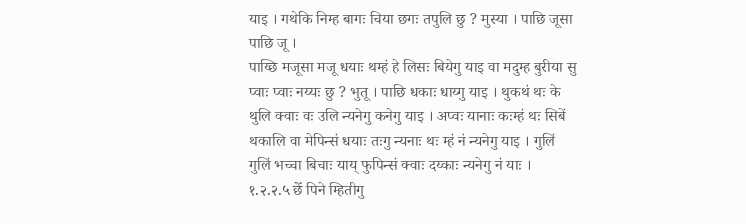याइ । गथेकि निम्ह बागः चिया छगः तपुलि छु ? मुस्या । पाछि जूसा पाछि जू ।
पाय्छि मजूसा मजू धयाः थम्हं हे लिसः बियेगु याइ वा मदुम्ह बुरीया सु प्वाः प्वाः नय्यः छु ? भुतू । पाछि धकाः धाय्गु याइ । थुकथं थः के थुलि क्वाः वः उलि न्यनेगु कनेगु याइ । अप्वः यानाः कःम्हं थः सिबें थकालि वा मेपिन्सं धयाः तःगु न्यनाः थः म्हं नं न्यनेगु याइ । गुलिं गुलिं भच्चा बिचाः याय् फुपिन्सं क्वाः दय्काः न्यनेगु नं याः ।
१.२.२.५ छेँ पिने म्हितीगु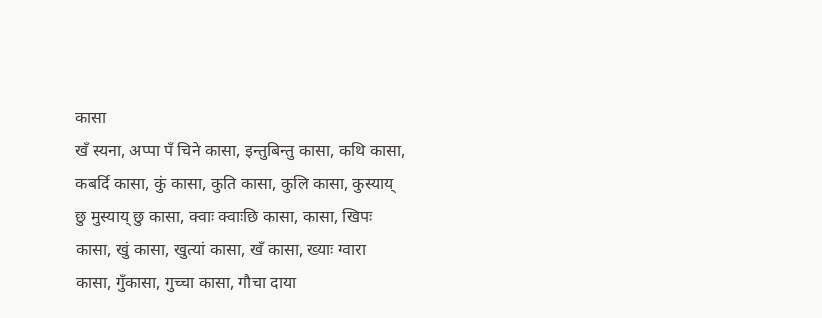कासा
खँ स्यना, अप्पा पँ चिने कासा, इन्तुबिन्तु कासा, कथि कासा, कबर्दि कासा, कुं कासा, कुति कासा, कुलि कासा, कुस्याय् छु मुस्याय् छु कासा, क्वाः क्वाःछि कासा, कासा, खिपः कासा, खुं कासा, खुत्यां कासा, खँ कासा, ख्याः ग्वारा कासा, गुँकासा, गुच्चा कासा, गौचा दाया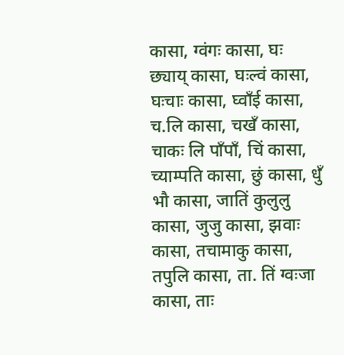कासा, ग्वंगः कासा, घः छ्याय् कासा, घःल्वं कासा, घःचाः कासा, घ्वाँई कासा, च.लि कासा, चखँ कासा, चाकः लि पाँपाँ, चिं कासा, च्याम्पति कासा, छुं कासा, धुँ भौ कासा, जातिं कुलुलु कासा, जुजु कासा, झवाः कासा, तचामाकु कासा, तपुलि कासा, ता. तिं ग्वःजा कासा, ताः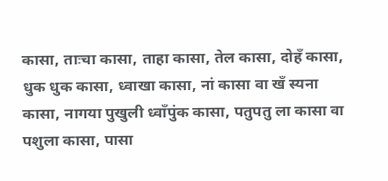कासा, ताःचा कासा, ताहा कासा, तेल कासा, दोहँ कासा, धुक धुक कासा, ध्वाखा कासा, नां कासा वा खँ स्यना कासा, नागया पुखुली ध्वाँपुंक कासा, पतुपतु ला कासा वा पशुला कासा, पासा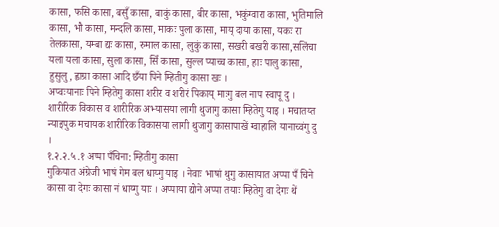कासा, फसि कासा, बसुँ कासा, बाकुं कासा, बीर कासा, भकुंग्वारा कासा, भुतिमालि कासा, भौ कासा, मन्दलि कासा, माकः पुला कासा, माय् दाया कासा, यकः रा तेलकासा, यम्बा द्यः कासा, रुमाल कासा, लुकुं कासा, सखरी बखरी कासा,सलिंचा यला यला कासा, सुला कासा, सिँ कासा, सुल्ल प्याच्च कासा, हाः पालु कासा, हुसुलु, ह्वाग्रा कासा आदि छँया पिने म्हितीगु कासा खः ।
अप्वःयानाः पिने म्हितेगु कासा शरीर व शरीरं पिकाय् माःगु बल नाप स्वापू दु । शारीरिक विकास व शारीरिक अभ्यासया लागी थुजागु कासा म्हितेगु याइ । मचातय्त न्याइपुक मचायक शारीरिक विकासया लागी थुजागु कासापाखें ग्वाहालि यानाच्वंगु दु ।
१.२.२.५.१ अप्पा पँचिना: म्हितीगु कासा
गुकियात अंग्रेजी भाषं गेम बल धाय्गु याइ । नेवाः भाषां थुगु कासायात अप्पा पँ चिने कासा वा देगः कासा नं धाय्गु याः । अप्पाया द्योने अप्पा तयाः म्हितेगु वा देगः थें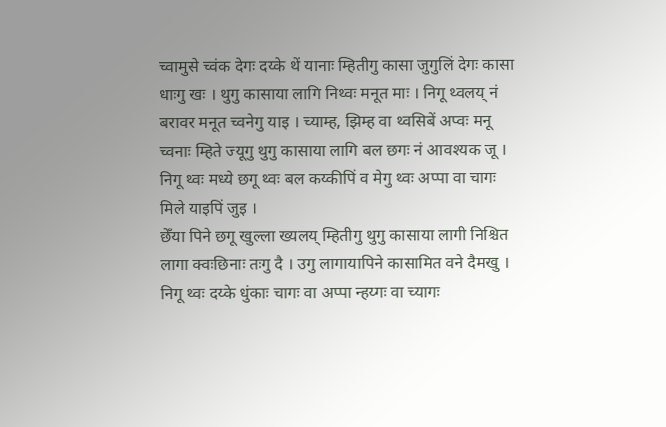च्वामुसे च्वंक देगः दय्के थें यानाः म्हितीगु कासा जुगुलिं देगः कासा धाःगु खः । थुगु कासाया लागि निथ्वः मनूत माः । निगू थ्वलय् नं बरावर मनूत च्वनेगु याइ । च्याम्ह, झिम्ह वा थ्वसिबें अप्वः मनू च्वनाः म्हिते ज्यूगु थुगु कासाया लागि बल छगः नं आवश्यक जू । निगू थ्वः मध्ये छगू थ्वः बल कय्कीपिं व मेगु थ्वः अप्पा वा चागः मिले याइपिं जुइ ।
छेँया पिने छगू खुल्ला ख्यलय् म्हितीगु थुगु कासाया लागी निश्चित लागा क्वःछिनाः तःगु दै । उगु लागायापिने कासामित वने दैमखु । निगू थ्वः दय्के धुंकाः चागः वा अप्पा न्हय्गः वा च्यागः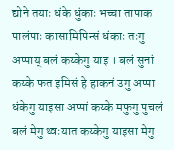द्योने तयाः धंके धुंकाः भच्चा तापाक पालंपाः कासामिपिन्सं धंकाः तःगु अप्पाय् बलं कय्केगु याइ । बलं सुनां कय्के फत इमिसं हे हाकनं उगु अप्पा धंकेगु याइसा अप्पां कय्के मफुगु पुचलं बलं मेगु थ्वःयात कय्केगु याइसा मेगु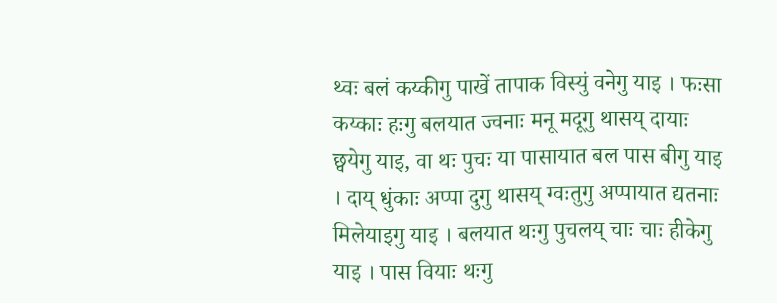थ्वः बलं कय्कीगु पाखें तापाक विस्युं वनेगु याइ । फःसा कय्काः हःगु बलयात ज्वनाः मनू मदूगु थासय् दायाः छ्वयेगु याइ, वा थः पुचः या पासायात बल पास बीगु याइ । दाय् धुंकाः अप्पा दुगु थासय् ग्वःतुगु अप्पायात द्यतनाः मिलेयाइगु याइ । बलयात थःगु पुचलय् चाः चाः हीकेगु याइ । पास वियाः थःगु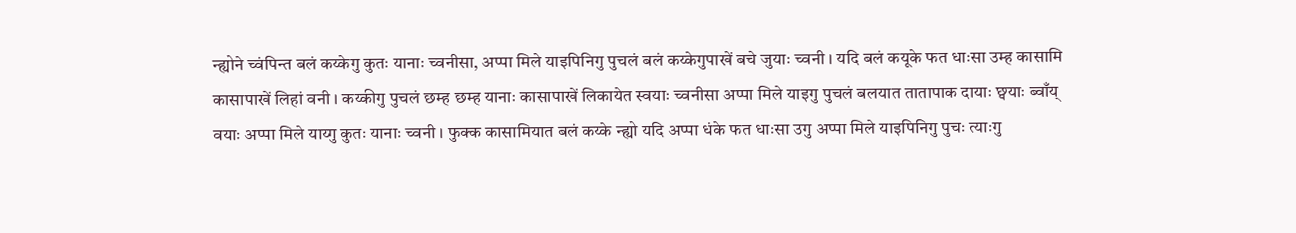न्ह्योने च्वंपिन्त बलं कय्केगु कुतः यानाः च्वनीसा, अप्पा मिले याइपिनिगु पुचलं बलं कय्केगुपाखें बचे जुयाः च्वनी । यदि बलं कयूके फत धाःसा उम्ह कासामि कासापाखें लिहां वनी । कय्कीगु पुचलं छम्ह छम्ह यानाः कासापाखें लिकायेत स्वयाः च्वनीसा अप्पा मिले याइगु पुचलं बलयात तातापाक दायाः छ्वयाः ब्वाँय् वयाः अप्पा मिले याय्गु कुतः यानाः च्वनी । फुक्क कासामियात बलं कय्के न्ह्यो यदि अप्पा धंके फत धाःसा उगु अप्पा मिले याइपिनिगु पुचः त्याःगु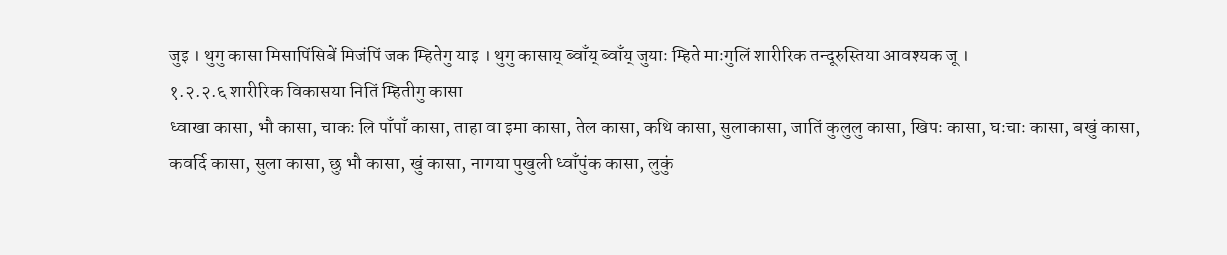जुइ । थुगु कासा मिसापिंसिबें मिजंपिं जक म्हितेगु याइ । थुगु कासाय् ब्वाँय् ब्वाँय् जुयाः म्हिते माःगुलिं शारीरिक तन्दूरुस्तिया आवश्यक जू ।
१.२.२.६ शारीरिक विकासया नितिं म्हितीगु कासा
ध्वाखा कासा, भौ कासा, चाकः लि पाँपाँ कासा, ताहा वा इमा कासा, तेल कासा, कथि कासा, सुलाकासा, जातिं कुलुलु कासा, खिपः कासा, घःचाः कासा, बखुं कासा, कवर्दि कासा, सुला कासा, छु भौ कासा, खुं कासा, नागया पुखुली ध्वाँपुंक कासा, लुकुं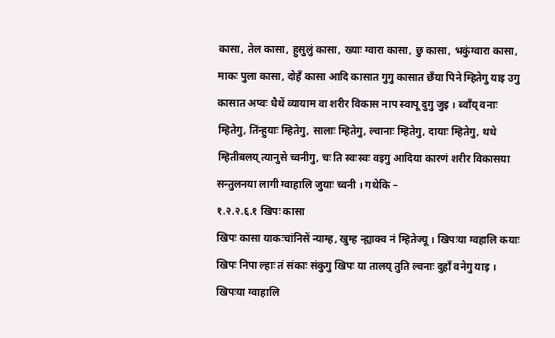कासा, तेल कासा, हुसुलुं कासा, ख्याः ग्वारा कासा, छु कासा, भकुंग्वारा कासा, माकः पुला कासा, दोहँ कासा आदि कासात गुगु कासात छँया पिने म्हितेगु याइ उगु कासात अप्वः धैथें व्यायाम वा शरीर विकास नाप स्वापू दुगु जुइ । ब्वाँय् वनाः म्हितेगु, तिंन्हुयाः म्हितेगु, सालाः म्हितेगु, ल्वानाः म्हितेगु, दायाः म्हितेगु, थथे म्हितीबलय् त्यानुसे च्वनीगु, चः ति स्वःस्वः वइगु आदिया कारणं शरीर विकासया सन्तुलनया लागी ग्वाहालि जुयाः च्वनी । गथेकि –
१.२.२.६.१ खिपः कासा
खिपः कासा याकःचांनिसें न्याम्ह, खुम्ह न्ह्याक्व नं म्हितेज्यू । खिपःया ग्वहालि कयाः खिपः निपा ल्हाः तं संकाः संकुगु खिपः या तालय् तुति ल्वनाः दुहाँ वनेगु याइ । खिपःया ग्वाहालि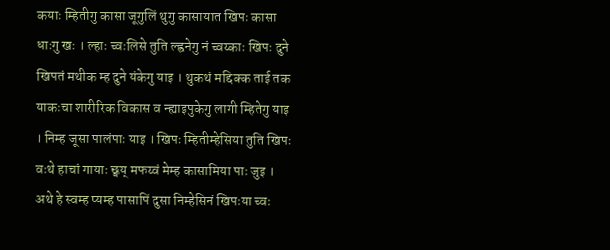कयाः म्हितीगु कासा जूगुलिं थुगु कासायात खिपः कासा धाःगु खः । ल्हाः च्वःलिसे तुति ल्ह्वनेगु नं च्वय्काः खिपः दुने खिपतं मथीक म्ह दुने यंकेगु याइ । थुकथं मद्दिक्क ताई तक याकःचा शारीरिक विकास व न्ह्याइपुकेगु लागी म्हितेगु याइ । निम्ह जूसा पालंपाः याइ । खिपः म्हितीम्हेसिया तुति खिपः वःथे हाचां गायाः छ्वय् मफय्वं मेम्ह कासामिया पाः जुइ ।
अथे हे स्वम्ह प्यम्ह पासापिं दुसा निम्हेसिनं खिपःया च्वः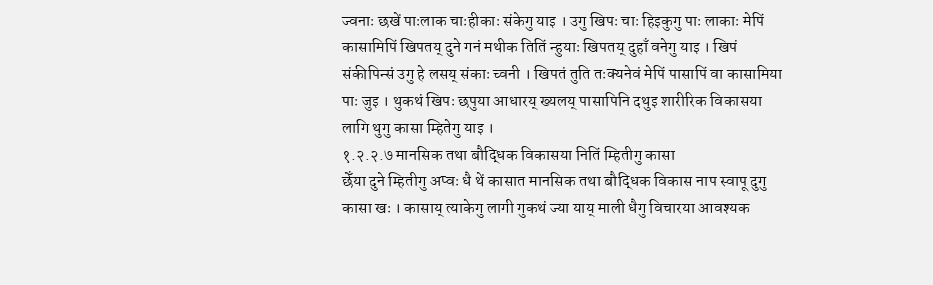ज्वनाः छखें पाःलाक चाःहीकाः संकेगु याइ । उगु खिपः चाः हिइकुगु पाः लाकाः मेपिं कासामिपिं खिपतय् दुने गनं मथीक तितिं न्हुयाः खिपतय् दुहाँ वनेगु याइ । खिपं संकीपिन्सं उगु हे लसय् संकाः च्वनी । खिपतं तुति तःक्यनेवं मेपिं पासापिं वा कासामिया पाः जुइ । थुकथं खिपः छपुया आधारय् ख्यलय् पासापिनि दथुइ शारीरिक विकासया लागि थुगु कासा म्हितेगु याइ ।
१.२.२.७ मानसिक तथा बौद्धिक विकासया नितिं म्हितीगु कासा
छेँया दुने म्हितीगु अप्वः धै थें कासात मानसिक तथा बौद्धिक विकास नाप स्वापू दुगु कासा खः । कासाय् त्याकेगु लागी गुकथं ज्या याय् माली धैगु विचारया आवश्यक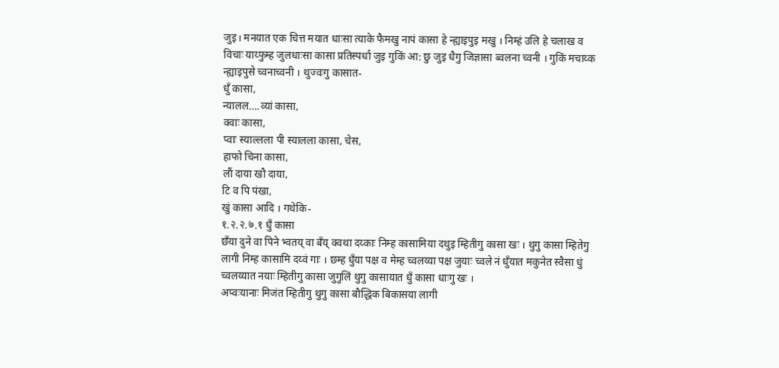जुइ। मनयात एक चित्त मयात धाःसा त्याके फैमखु नापं कासा हे न्ह्याइपुइ मखु । निम्हं उलि हे चलाख व विचाः याय्फुम्ह जुलधाःसा कासा प्रतिस्पर्धा जुइ गुकिं आ: छु जुइ धैगु जिज्ञासा ब्वलना च्वनी । गुकिं मचाय्क न्ह्याइपुसे च्वनाच्वनी । थुज्वःगु कासात-
धुँ कासा,
न्यालल….व्यां कासा,
क्वाः कासा,
प्वाः स्याल्लला पी स्यालला कासा, चेस,
हाफो चिना कासा,
लौं दाया खौ दाया,
टि व पि पंखा,
खुं कासा आदि । गथेकि-
१.२.२.७.१ धुँ कासा
छँया दुने वा पिने भ्वतय् वा बँय् क्वथा दय्काः निम्ह कासामिया दथुइ म्हितीगु कासा खः । थुगु कासा म्हितेगु लागी निम्ह कासामि दय्वं गाः । छम्ह धुँया पक्ष व मेम्ह च्वलय्या पक्ष जुयाः च्वले नं धुँयात मकुनेत स्वैसा धुं च्वलय्यात नयाः म्हितीगु कासा जुगुलिं थुगु कासायात धुँ कासा धाःगु खः ।
अप्वःयानाः मिजंत म्हितीगु थुगु कासा बौद्धिक बिकासया लागी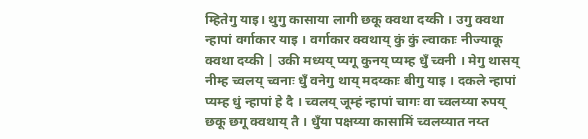म्हितेगु याइ। थुगु कासाया लागी छकू क्वथा दय्की । उगु क्वथा न्हापां वर्गाकार याइ । वर्गाकार क्वथाय् कुं कुं ल्वाकाः नीज्याकू क्वथा दय्की | उकी मध्यय् प्यगू कुनय् प्यम्ह धुँ च्वनी । मेगु थासय् नीम्ह च्वलय् च्वनाः धुँ वनेगु थाय् मदय्काः बीगु याइ । दकले न्हापां प्यम्ह धुं न्हापां हे दै । च्वलय् जूम्हं न्हापां चागः वा च्वलय्या रुपय् छकू छगू क्वथाय् तै । धुँया पक्षय्या कासामिं च्वलय्यात नय्त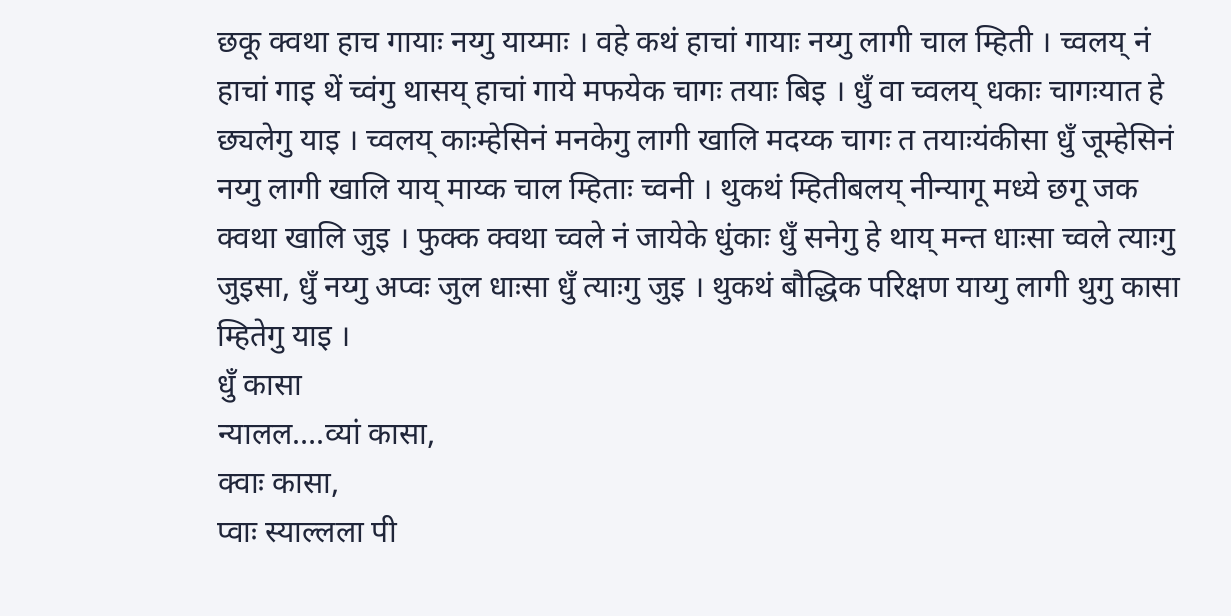छकू क्वथा हाच गायाः नय्गु याय्माः । वहे कथं हाचां गायाः नय्गु लागी चाल म्हिती । च्वलय् नं हाचां गाइ थें च्वंगु थासय् हाचां गाये मफयेक चागः तयाः बिइ । धुँ वा च्वलय् धकाः चागःयात हे छ्यलेगु याइ । च्वलय् काःम्हेसिनं मनकेगु लागी खालि मदय्क चागः त तयाःयंकीसा धुँ जूम्हेसिनं नय्गु लागी खालि याय् माय्क चाल म्हिताः च्वनी । थुकथं म्हितीबलय् नीन्यागू मध्ये छगू जक क्वथा खालि जुइ । फुक्क क्वथा च्वले नं जायेके धुंकाः धुँ सनेगु हे थाय् मन्त धाःसा च्वले त्याःगु जुइसा, धुँ नय्गु अप्वः जुल धाःसा धुँ त्याःगु जुइ । थुकथं बौद्धिक परिक्षण याय्गु लागी थुगु कासा म्हितेगु याइ ।
धुँ कासा
न्यालल….व्यां कासा,
क्वाः कासा,
प्वाः स्याल्लला पी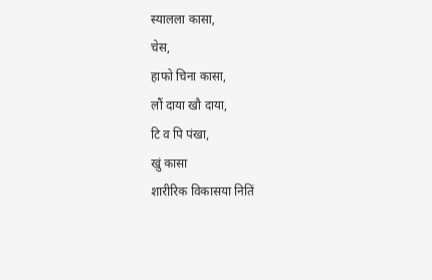स्यालला कासा,
चेस,
हाफो चिना कासा,
लौं दाया खौ दाया,
टि व पि पंखा,
खुं कासा
शारीरिक विकासया नितिं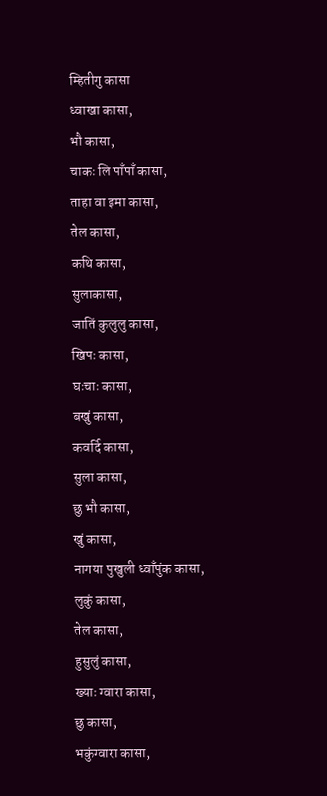म्हितीगु कासा
ध्वाखा कासा,
भौ कासा,
चाकः लि पाँपाँ कासा,
ताहा वा इमा कासा,
तेल कासा,
कथि कासा,
सुलाकासा,
जातिं कुलुलु कासा,
खिपः कासा,
घःचाः कासा,
बखुं कासा,
कवर्दि कासा,
सुला कासा,
छु भौ कासा,
खुं कासा,
नागया पुखुली ध्वाँपुंक कासा,
लुकुं कासा,
तेल कासा,
हुसुलुं कासा,
ख्याः ग्वारा कासा,
छु कासा,
भकुंग्वारा कासा,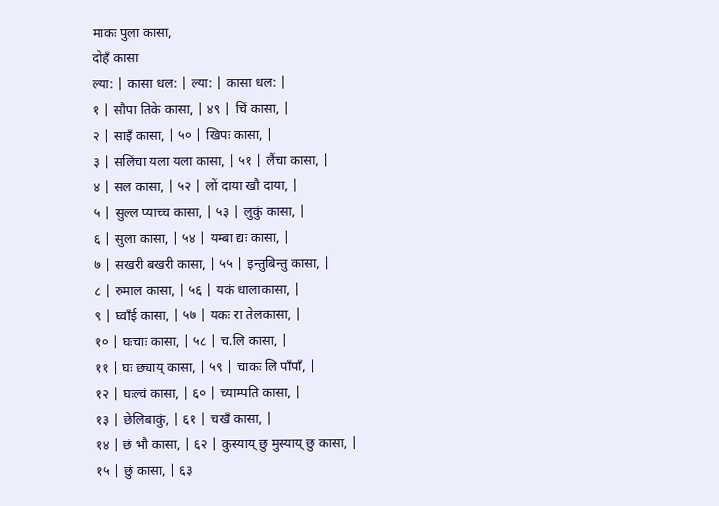माकः पुला कासा,
दोहँ कासा
ल्या: | कासा धल: | ल्या: | कासा धल: |
१ | सौपा तिके कासा, | ४९ | चिं कासा, |
२ | साइँ कासा, | ५० | खिपः कासा, |
३ | सलिंचा यला यला कासा, | ५१ | लैंचा कासा, |
४ | सल कासा, | ५२ | लों दाया खौ दाया, |
५ | सुल्ल प्याच्च कासा, | ५३ | लुकुं कासा, |
६ | सुला कासा, | ५४ | यम्बा द्यः कासा, |
७ | सखरी बखरी कासा, | ५५ | इन्तुबिन्तु कासा, |
८ | रुमाल कासा, | ५६ | यकं धालाकासा, |
९ | घ्वाँई कासा, | ५७ | यकः रा तेलकासा, |
१० | घःचाः कासा, | ५८ | च.लि कासा, |
११ | घः छ्याय् कासा, | ५९ | चाकः लि पाँपाँ, |
१२ | घःल्वं कासा, | ६० | च्याम्पति कासा, |
१३ | छेलिबाकुं, | ६१ | चखँ कासा, |
१४ | छं भौ कासा, | ६२ | कुस्याय् छु मुस्याय् छु कासा, |
१५ | छुं कासा, | ६३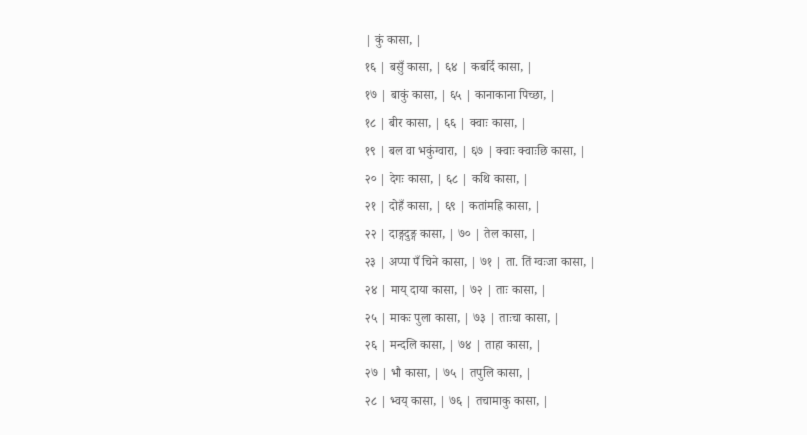| कुं कासा, |
१६ | बसुँ कासा, | ६४ | कबर्दि कासा, |
१७ | बाकुं कासा, | ६५ | कानाकाना पिच्छा, |
१८ | बीर कासा, | ६६ | क्वाः कासा, |
१९ | बल वा भकुंग्वारा, | ६७ | क्वाः क्वाःछि कासा, |
२० | देगः कासा, | ६८ | कथि कासा, |
२१ | दोहँ कासा, | ६९ | कतांमह्रि कासा, |
२२ | दाङ्गदुङ्ग कासा, | ७० | तेल कासा, |
२३ | अप्पा पँ चिने कासा, | ७१ | ता. तिं ग्वःजा कासा, |
२४ | माय् दाया कासा, | ७२ | ताः कासा, |
२५ | माकः पुला कासा, | ७३ | ताःचा कासा, |
२६ | मन्दलि कासा, | ७४ | ताहा कासा, |
२७ | भौ कासा, | ७५ | तपुलि कासा, |
२८ | भ्वय् कासा, | ७६ | तचामाकु कासा, |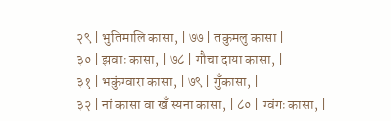२९ | भुतिमालि कासा, | ७७ | तकुमलु कासा |
३० | झवाः कासा, | ७८ | गौचा दाया कासा, |
३१ | भकुंग्वारा कासा, | ७९ | गुँकासा, |
३२ | नां कासा वा खँ स्यना कासा, | ८० | ग्वंगः कासा, |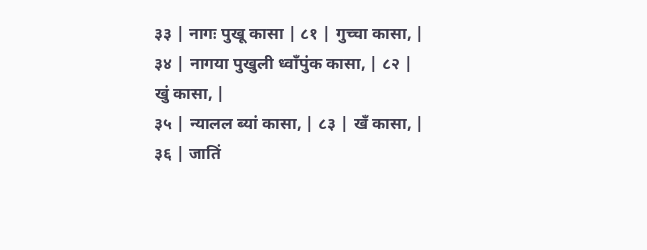३३ | नागः पुखू कासा | ८१ | गुच्चा कासा, |
३४ | नागया पुखुली ध्वाँपुंक कासा, | ८२ | खुं कासा, |
३५ | न्यालल ब्यां कासा, | ८३ | खँ कासा, |
३६ | जातिं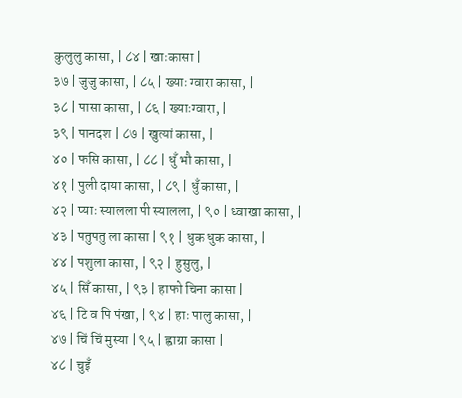कुलुलु कासा, | ८४ | खाःकासा |
३७ | जुजु कासा, | ८५ | ख्याः ग्वारा कासा, |
३८ | पासा कासा, | ८६ | ख्याःग्वारा, |
३९ | पानदश | ८७ | खुत्यां कासा, |
४० | फसि कासा, | ८८ | धुँ भौ कासा, |
४१ | पुली दाया कासा, | ८९ | धुँ कासा, |
४२ | प्याः स्यालला पी स्यालला, | ९० | ध्वाखा कासा, |
४३ | पतुपतु ला कासा | ९१ | धुक धुक कासा, |
४४ | पशुला कासा, | ९२ | हुसुलु, |
४५ | सिँ कासा, | ९३ | हाफो चिना कासा |
४६ | टि व पि पंखा, | ९४ | हाः पालु कासा, |
४७ | चिं चिं मुस्या | ९५ | ह्वाग्रा कासा |
४८ | चुइँ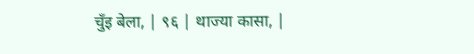चुँइ बेला, | ९६ | थाज्या कासा, |